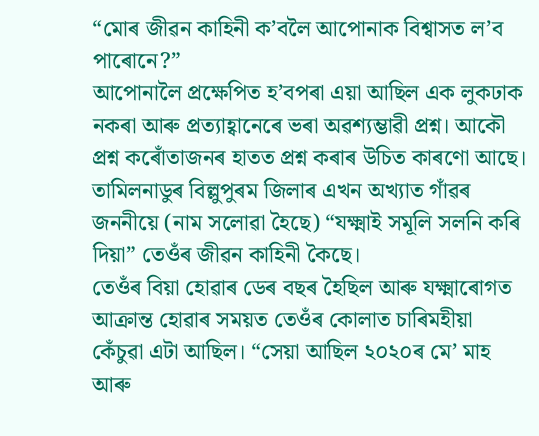“মোৰ জীৱন কাহিনী ক’বলৈ আপোনাক বিশ্বাসত ল’ব পাৰোনে?”
আপোনালৈ প্ৰক্ষেপিত হ’বপৰা এয়া আছিল এক লুকঢাক নকৰা আৰু প্ৰত্যাহ্বানেৰে ভৰা অৱশ্যম্ভাৱী প্ৰশ্ন। আকৌ প্ৰশ্ন কৰোঁতাজনৰ হাতত প্ৰশ্ন কৰাৰ উচিত কাৰণো আছে। তামিলনাডুৰ বিল্লুপুৰম জিলাৰ এখন অখ্যাত গাঁৱৰ জননীয়ে (নাম সলোৱা হৈছে) “যক্ষ্মাই সমূলি সলনি কৰি দিয়া” তেওঁৰ জীৱন কাহিনী কৈছে।
তেওঁৰ বিয়া হোৱাৰ ডেৰ বছৰ হৈছিল আৰু যক্ষ্মাৰোগত আক্ৰান্ত হোৱাৰ সময়ত তেওঁৰ কোলাত চাৰিমহীয়া কেঁচুৱা এটা আছিল। “সেয়া আছিল ২০২০ৰ মে’ মাহ আৰু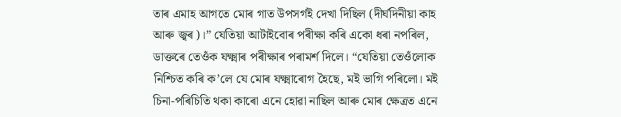তাৰ এমাহ আগতে মোৰ গাত উপসৰ্গই দেখা দিছিল (দীৰ্ঘদিনীয়া কাহ আৰু জ্বৰ)।” যেতিয়া আটাইবোৰ পৰীক্ষা কৰি একো ধৰা নপৰিল, ডাক্তৰে তেওঁক যক্ষ্মাৰ পৰীক্ষাৰ পৰামৰ্শ দিলে। “যেতিয়া তেওঁলোক নিশ্চিত কৰি ক’লে যে মোৰ যক্ষ্মাৰোগ হৈছে, মই ভাগি পৰিলো। মই চিনা-পৰিচিতি থকা কাৰো এনে হোৱা নাছিল আৰু মোৰ ক্ষেত্ৰত এনে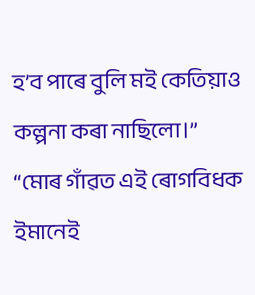হ’ব পাৰে বুলি মই কেতিয়াও কল্পনা কৰা নাছিলো।”
“মোৰ গাঁৱত এই ৰোগবিধক ইমানেই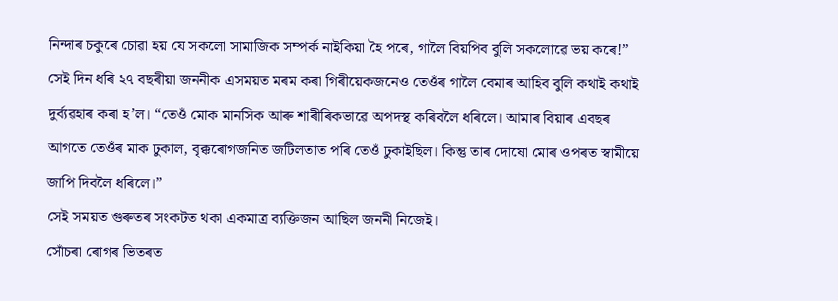নিন্দাৰ চকুৰে চোৱা হয় যে সকলো সামাজিক সম্পৰ্ক নাইকিয়া হৈ পৰে, গালৈ বিয়পিব বুলি সকলোৱে ভয় কৰে!”
সেই দিন ধৰি ২৭ বছৰীয়া জননীক এসময়ত মৰম কৰা গিৰীয়েকজনেও তেওঁৰ গালৈ বেমাৰ আহিব বুলি কথাই কথাই দুৰ্ব্যৱহাৰ কৰা হ’ল। “তেওঁ মোক মানসিক আৰু শাৰীৰিকভাৱে অপদস্থ কৰিবলৈ ধৰিলে। আমাৰ বিয়াৰ এবছৰ আগতে তেওঁৰ মাক ঢুকাল, বৃক্কৰোগজনিত জটিলতাত পৰি তেওঁ ঢুকাইছিল। কিন্তু তাৰ দোষো মোৰ ওপৰত স্বামীয়ে জাপি দিবলৈ ধৰিলে।”
সেই সময়ত গুৰুতৰ সংকটত থকা একমাত্ৰ ব্যক্তিজন আছিল জননী নিজেই।
সোঁচৰা ৰোগৰ ভিতৰত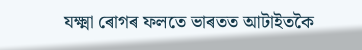যক্ষ্মা ৰোগৰ ফলতে ভাৰতত আটাইতকৈ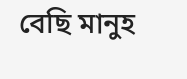বেছি মানুহ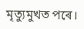মৃত্যুমুখত পৰে।